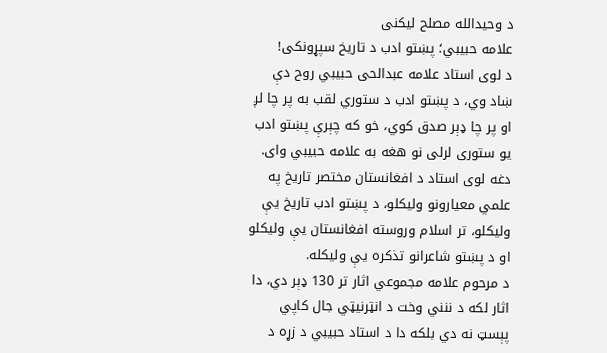د وحيدالله مصلح لیکنی
علامه حبيبي؛ پښتو ادب د تاريخ سپړونکى!
د لوى استاد علامه عبدالحى حبيبي روح دې ښاد وي، د پښتو ادب د ستوري لقب به پر چا لږ او پر چا ډېر صدق کوي، خو که چېرې پښتو ادب يو ستورى لرلى نو هغه به علامه حبيبي واى.
دغه لوى استاد د افغانستان مختصر تاريخ په علمي معيارونو وليکلو، د پښتو ادب تاريخ يې وليکلو، تر اسلام وروسته افغانستان يې وليکلو او د پښتو شاعرانو تذکره يې وليکله.
د مرحوم علامه مجموعي اثار تر 130 ډېر دي، دا اثار لکه د ننني وخت د انټرنيټي جال کاپي پېسټ نه دي بلکه دا د استاد حبيبي د زړه د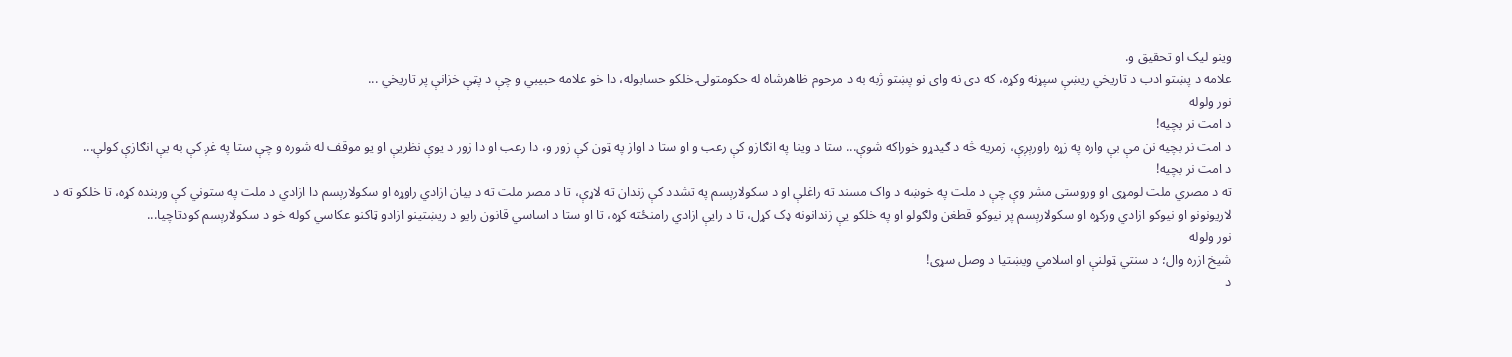وينو ليک او تحقيق و.
علامه د پښتو ادب د تاريخي ريښې سپړنه وکړه، که دى نه واى نو پښتو ژبه به د مرحوم ظاهرشاه له حکومتولۍ خلکو حسابوله، دا خو علامه حبيبي و چې د پټې خزانې پر تاريخي ...
نور ولوله
د امت نر بچيه!
د امت نر بچيه نن مې بې واره په زړه راورېږې، زمريه څه د ګيدړو خوراکه شوې... ستا د وينا په انګازو کې رعب و او ستا د اواز په ټون کې زور و، دا رعب او دا زور د يوې نظريې او يو موقف له شوره و چې ستا په غږ کې به يې انګازې کولې...
د امت نر بچيه!
ته د مصري ملت لومړى او وروستى مشر وې چې د ملت په خوښه د واک مسند ته راغلې او د سکولارېسم په تشدد کې زندان ته لاړې، تا د مصر ملت ته د بيان ازادي راوړه او سکولارېسم دا ازادي د ملت په ستوني کې وربنده کړه، تا خلکو ته د لاريونونو او نيوکو ازادي ورکړه او سکولارېسم پر نيوکو قطغن ولګولو او په خلکو يې زندانونه ډک کړل، تا د رايې ازادي رامنځته کړه، تا او ستا د اساسي قانون رايو د ريښتينو ازادو ټاکنو عکاسي کوله خو د سکولارېسم کودتاچيا...
نور ولوله
شيخ ازره وال؛ د سنتي ټولنې او اسلامي ويښتيا د وصل سړی!
د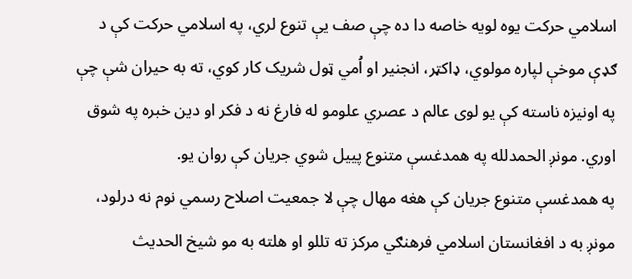اسلامي حرکت يوه لويه خاصه دا ده چې صف يې تنوع لري، په اسلامي حرکت کې د ګډې موخې لپاره مولوي، ډاکټر، انجنير او اُمي ټول شريک کار کوي، ته به حيران شې چې په اونيزه ناسته کې يو لوی عالم د عصري علومو له فارغ نه د فکر او دين خبره په شوق اوري. مونږ الحمدلله په همدغسې متنوع پييل شوي جريان کې روان يو.
په همدغسې متنوع جريان کې هغه مهال چې لا جمعيت اصلاح رسمي نوم نه درلود، مونږ به د افغانستان اسلامي فرهنګي مرکز ته تللو او هلته به مو شيخ الحديث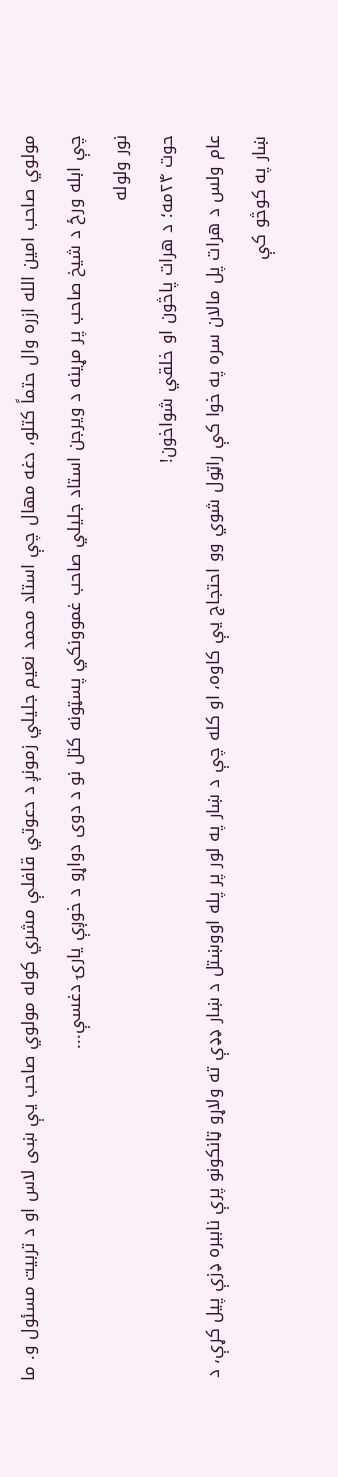مولوي صاحب امين الله ازره وال حتماً کتلو، دغه مهال چې استاد محمد نعيم جليلي زمونږ د دعوتي قافلې مشري کوله مولوي صاحب يې ښی لاس او د تربيت مسئول و. ما چې ابله ورځ د شيخ صاحب پر مړينه د ويرجن استاد جليلي صاحب غموونکي پسټونه کتل نو د دوی دواړو د خوږې يارۍ دغسې...
نور ولوله
حوت ۲۴مه؛ د هرات پاڅون او خلقي شواخون!
عام ولس د هرات پل مالان سره په خوا کې راټول شوي وو احتجاج يې کاوه، او کله چې د ښار په لور پر پله اووښتل د ښار ډډې ته ولاړو ټانکونو پرې ناببره ډزې پيل کړې، د ښار په کوڅو کې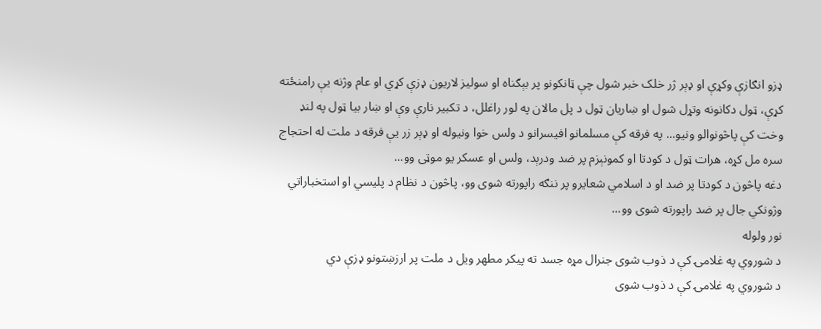ډزو انګازې وکړې او ډېر ژر خلک خبر شول چې ټانکونو پر بېګناه او سوليز لاريون ډزې کړي او عام وژنه يې رامنځته کړې، ټول دکانونه وتړل شول او ښاريان ټول د پل مالان په لور راغلل، د تکبير نارې وې او ښار بيا ټول په لنډ وخت کې پاڅونوالو ونيو... په فرقه کې مسلمانو افيسرانو د ولس خوا ونيوله او ډېر زر يې فرقه د ملت له احتجاج سره مل کړه، هرات ټول د کودتا او کمونېزم پر ضد ودرېد، ولس او عسکر يو موټی وو...
دغه پاڅون د کودتا پر ضد او د اسلامي شعايرو پر ننګه راپورته شوی وو، پاڅون د نظام د پليسي او استخباراتي وژونکي جال پر ضد راپورته شوی وو...
نور ولوله
د شوروي په غلامۍ کې د ذوب شوى جنرال مړه جسد ته پيکر مطهر ويل د ملت پر ارزښتونو ډزې دي
د شوروي په غلامۍ کې د ذوب شوى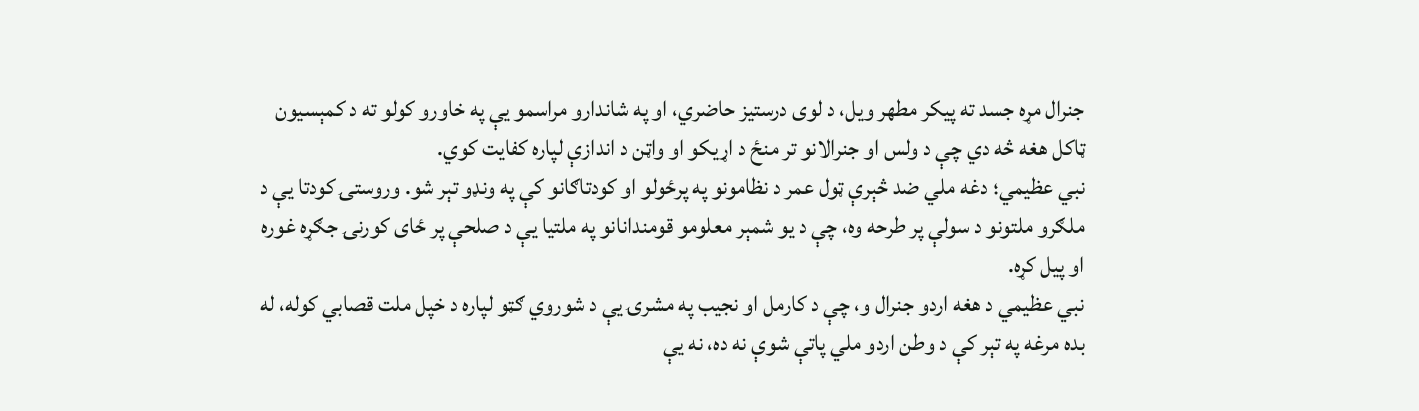جنرال مړه جسد ته پيکر مطهر ويل، د لوى درستيز حاضري، او په شاندارو مراسمو يې په خاورو کولو ته د کمېسيون ټاکل هغه څه دي چې د ولس او جنرالانو تر منځ د اړيکو او واټن د اندازې لپاره کفايت کوي.
نبي عظيمي؛ دغه ملي ضد څېرې ټول عمر د نظامونو په پرځولو او کودتاګانو کې په ونډو تېر شو. وروستۍ کودتا يې د ملګرو ملتونو د سولې پر طرحه وه، چې د يو شمېر معلومو قومندانانو په ملتيا يې د صلحې پر ځاى کورنۍ جګړه غوره او پيل کړه.
نبي عظيمي د هغه اردو جنرال و، چې د کارمل او نجيب په مشرۍ يې د شوروي ګټو لپاره د خپل ملت قصابي کوله، له بده مرغه په تېر کې د وطن اردو ملي پاتې شوې نه ده، نه يې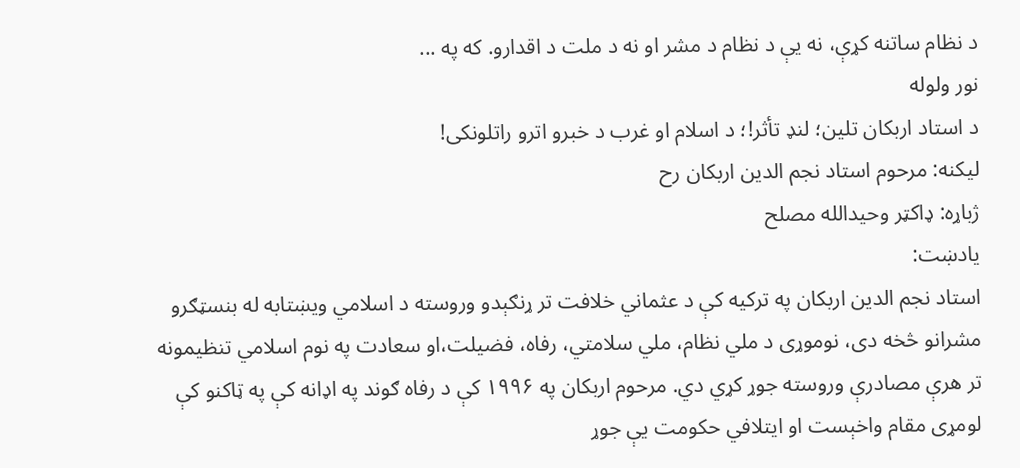د نظام ساتنه کړې، نه يې د نظام د مشر او نه د ملت د اقدارو. که په ...
نور ولوله
د استاد اربکان تلين؛ لنډ تأثر!؛ د اسلام او غرب د خبرو اترو راتلونکی!
ليکنه: مرحوم استاد نجم الدین اربکان رح
ژباړه: ډاکټر وحیدالله مصلح
يادښت:
استاد نجم الدین اربکان په ترکیه کې د عثماني خلافت تر ړنګېدو وروسته د اسلامي ویښتابه له بنسټګرو مشرانو څخه دی، نوموړی د ملي نظام، ملي سلامتي، رفاه، فضيلت،او سعادت په نوم اسلامي تنظيمونه تر هرې مصادرې وروسته جوړ کړي دي. مرحوم اربکان په ۱۹۹۶ کې د رفاه ګوند په اډانه کې په ټاکنو کې لومړی مقام واخېست او ايتلافي حکومت يې جوړ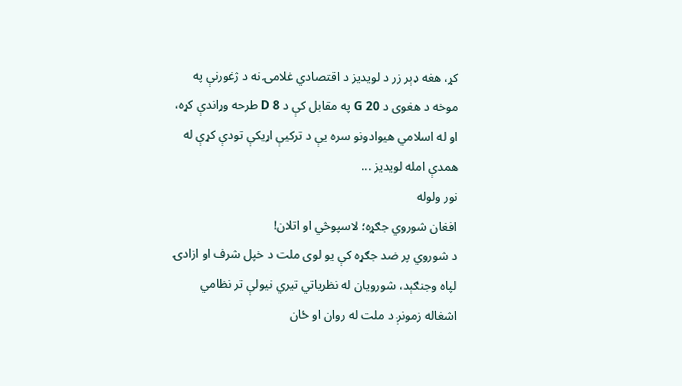کړ، هغه ډېر زر د لويديز د اقتصادي غلامۍ نه د ژغورنې په موخه د هغوی د G 20 په مقابل کې د D 8 طرحه وړاندې کړه، او له اسلامي هيوادونو سره يې د ترکيې اړيکې تودې کړې له همدې امله لويديز ...
نور ولوله
افغان شوروي جګړه؛ لاسپوڅي او اتلان!
د شوروي پر ضد جګړه کې يو لوی ملت د خپل شرف او ازادۍ لپاه وجنګېد، شورويان له نظرياتي تيري نيولې تر نظامي اشغاله زمونږ د ملت له روان او ځان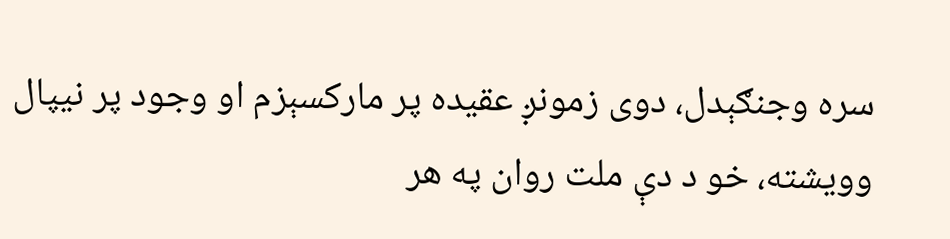سره وجنګېدل، دوی زمونږ عقيده پر مارکسېزم او وجود پر نيپال وويشته، خو د دې ملت روان په هر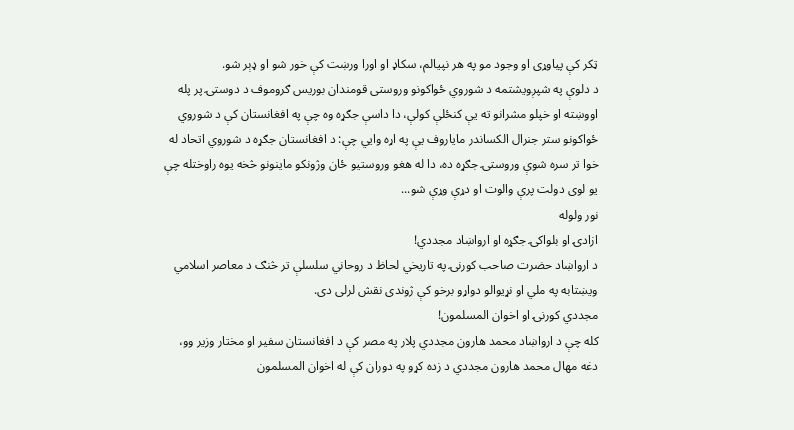ټکر کې پياوړی او وجود مو په هر نپيالم، سکاډ او اورا ورښت کې خور شو او ډېر شو.
د دلوې په شپږويشتمه د شوروي ځواکونو وروستی قومندان بوريس ګروموف د دوستۍ پر پله اووښته او خپلو مشرانو ته يې کنځلې کولې، دا داسې جګړه وه چې په افغانستان کې د شوروي ځواکونو ستر جنرال الکساندر ماياروف يې په اړه وايي چې: د افغانستان جګړه د شوروي اتحاد له خوا تر سره شوې وروستۍ جګړه ده، دا له هغو وروستیو ځان وژونکو ماینونو څخه یوه راوختله چې یو لوی دولت پرې والوت او دړې وړې شو...
نور ولوله
ازادۍ او بلواکۍ جګړه او ارواښاد مجددي!
د ارواښاد حضرت صاحب کورنۍ په تاريخي لحاظ د روحاني سلسلې تر څنګ د معاصر اسلامي ويښتابه په ملي او نړيوالو دواړو برخو کې ژوندى نقش لرلى دى.
مجددي کورنۍ او اخوان المسلمون!
کله چې د ارواښاد محمد هارون مجددي پلار په مصر کې د افغانستان سفير او مختار وزير وو، دغه مهال محمد هارون مجددي د زده کړو په دوران کې له اخوان المسلمون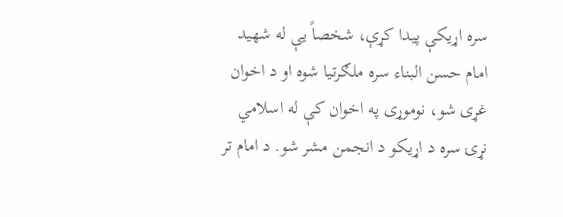سره اړيکې پيدا کړې، شخصاً يې له شهيد امام حسن البناء سره ملګرتيا شوه او د اخوان غړى شو، نوموړى په اخوان کې له اسلامي نړۍ سره د اړيکو د انجمن مشر شو. د امام تر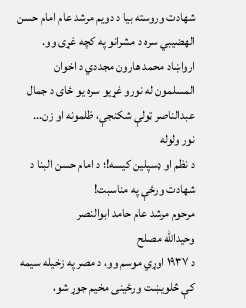شهادت وروسته بيا د دويم مرشد عام امام حسن الهضيبي سره د مشرانو په کچه غړى وو. ارواښاد محمد هارون مجددي د اخوان المسلمون له نورو غړيو سره يو ځاى د جمال عبدالناصر ټولې شکنجې، ظلمونه او زن...
نور ولوله
د نظم او ډسپلين کيسه!؛ د امام حسن البنا د شهادت ورځې په مناسبت!
مرحوم مرشد عام حامد ابوالنصر
وحيدالله مصلح
د ۱۹۳۷ اوړي موسم وو، د مصر په زخیله سيمه کې څلویښت ورځینی مخیم جوړ شو،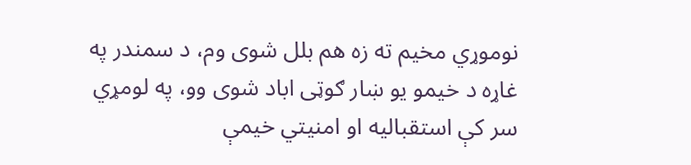نوموړي مخیم ته زه هم بلل شوی وم، د سمندر په غاړه د خیمو یو ښار ګوټی اباد شوی وو، په لومړي سر کې استقبالیه او امنیتي خیمې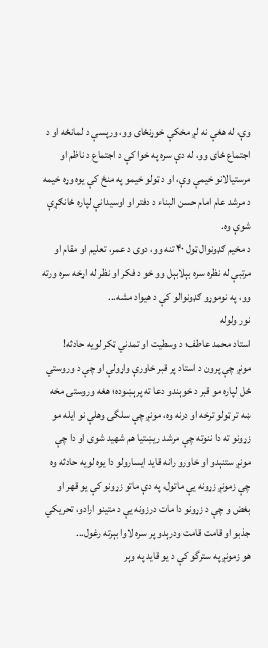وې، له هغې نه لږ مخکې خوړنځای وو، ورپسې د لمانځه او د اجتماع ځای وو، له دې سره په خوا کې د اجتماع د ناظم او مرستیالانو خیمې وې، او د ټولو خیمو په منځ کې یوه وړه خیمه د مرشد عام امام حسن البناء د دفتر او اوسیدانې لپاره ځانګړې شوې وه.
د مخیم ګډونوال ټول ۴۰ تنه وو، دوی د عمر، تعلیم او مقام او مرتبې له نظره سره بېلابېل وو خو د فکر او نظر له اړخه سره ورته وو، په نوموړو ګډونوالو کې د هیواد مشه...
نور ولوله
استاد محمد عاطف؛ د وسطيت او تمدني ټکر لويه حادثه!
مونږ چې پرون د استاد پر قبر خاورې واړولې او چې د وروستي ځل لپاره مو قبر د خوېندو دعا ته پرېښوده؛ هغه وروستۍ مخه ښه تر ټولو ترخه او درنه وه، مونږ چې سلگۍ وهلې نو ايله مو زړونو ته دا ننوته چې مرشد ريښتيا هم شهيد شوی او دا چې مونږ ستنېدو او خاورو رانه قايد ايسارولو دا يوه لويه حادثه وه چې زمونږ زړونه يې ماتول، په دې ماتو زړونو کې يو قهر او بغض و چې د زړونو دا مات درزونه يې د متينو ارادو، تحريکي جذبو او قامت قامت ودرېدو پر سره لاوا بېرته رغول...
هو زمونږ په سترگو کې د يو قايد په وېر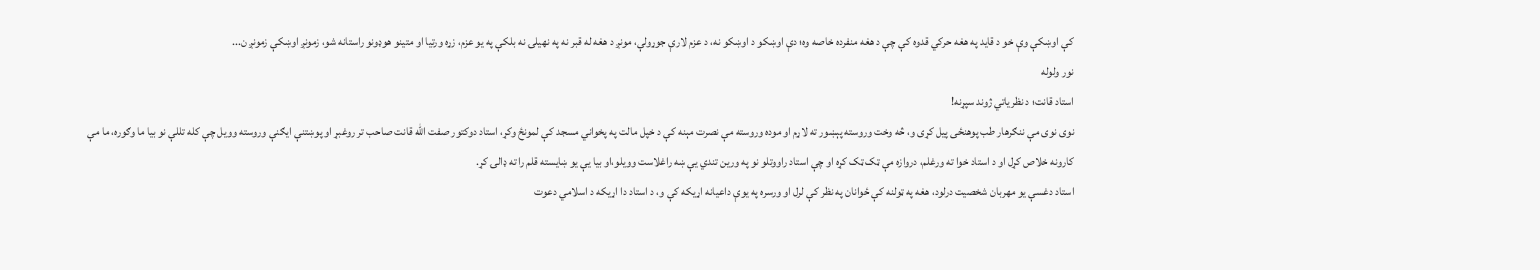کې اوښکې وې خو د قايد په هغه حرکي قدوه کې چې د هغه منفرده خاصه وه؛ دې اوښکو د اوښکو نه، د عزم لارې جوړولې، مونږ د هغه له قبر نه په نهيلۍ نه بلکې په يو عزم، زړه ورتيا او متينو هوډونو راستانه شو، زمونږ اوښکې زمونږ ن...
نور ولوله
استاد قانت؛ د نظرياتي ژوند سپړنه!
نوی نوی مې ننګرهار طب پوهنځی پيل کړی و، څه وخت وروسته پېښور ته لاړم او موده وروسته مې نصرت مېنه کې د خپل مالت په پخواني مسجد کې لمونځ وکړ، استاد دوکتور صفت الله قانت صاحب تر روغبړ او پوښتنې ايګنې وروسته وويل چې کله تللې نو بيا ما وګوره، ما مې کارونه خلاص کړل او د استاد خوا ته ورغلم، دروازه مې ټک ټک کړه او چې استاد راووتلو نو په ورين تندي يې ښه راغلاست وويلو،او بيا يې يو ښايسته قلم را ته ډالۍ کړ.
استاد دغسې يو مهربان شخصيت درلود، هغه په ټولنه کې ځوانان په نظر کې لرل او ورسره په يوې داعيانه اړيکه کې و، د استاد دا اړيکه د اسلامي دعوت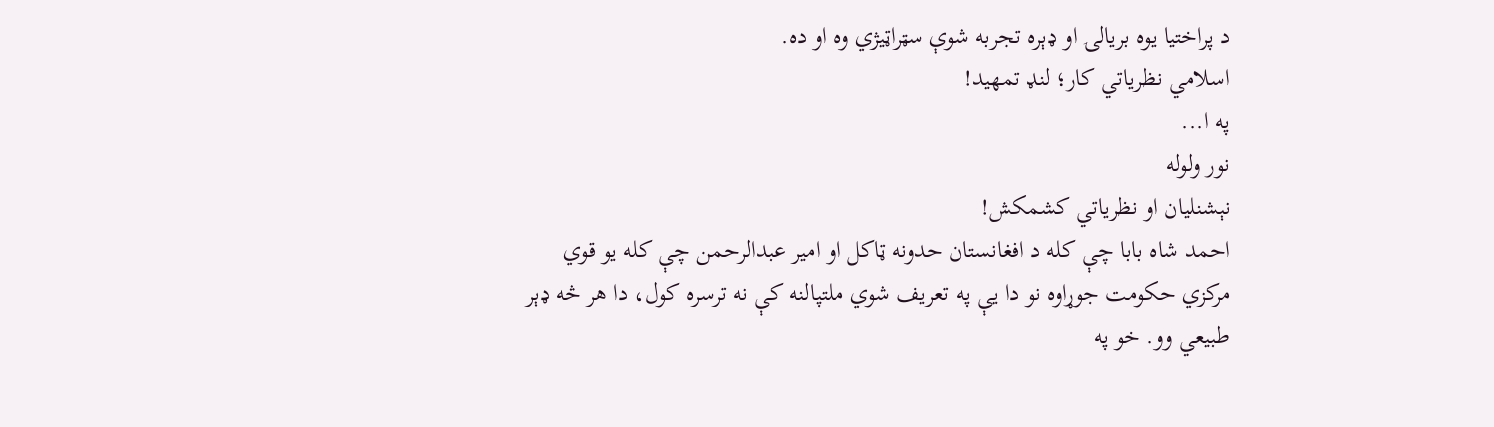د پراختيا يوه بريالۍ او ډېره تجربه شوې سټراټيژي وه او ده.
اسلامي نظرياتي کار؛ لنډ تمهيد!
په ا...
نور ولوله
نېشنليان او نظرياتي کشمکش!
احمد شاه بابا چې کله د افغانستان حدونه ټاکل او امير عبدالرحمن چې کله يو قوي مرکزي حکومت جوړاوه نو دا يې په تعريف شوي ملتپالنه کې نه ترسره کول، دا هر څه ډېر طبيعي وو. خو په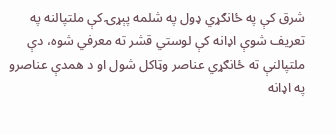شرق کې په ځانګړي ډول په شلمه پېړۍ کې ملتپالنه په تعريف شوې اډانه کې لوستي قشر ته معرفي شوه، دې ملتپالنې ته ځانګړي عناصر وټاکل شول او د همدې عناصرو په اډانه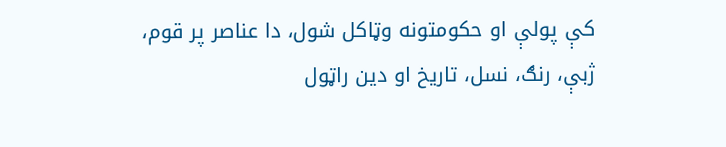کې پولې او حکومتونه وټاکل شول، دا عناصر پر قوم، ژبې، رنګ، نسل، تاريخ او دين راټول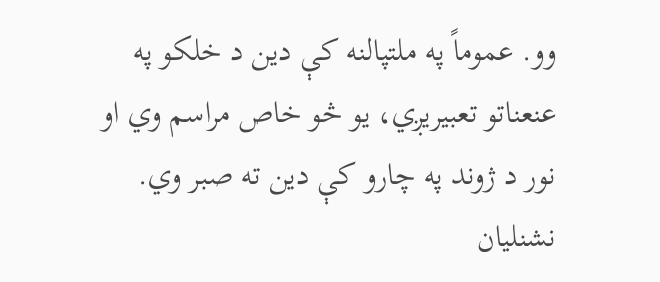وو. عموماً په ملتپالنه کې دين د خلکو په عنعناتو تعبيريږي، يو څو خاص مراسم وي او نور د ژوند په چارو کې دين ته صبر وي.
نشنليان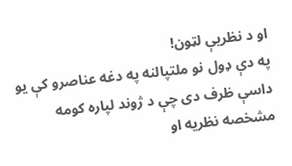او د نظريې لټون!
په دې ډول نو ملتپالنه په دغه عناصرو کې يو داسې ظرف دی چې د ژوند لپاره کومه مشخصه نظريه او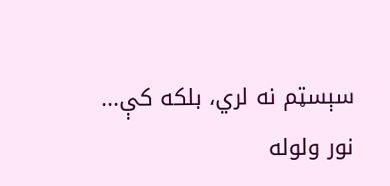سېسټم نه لري، بلکه کې...
نور ولوله